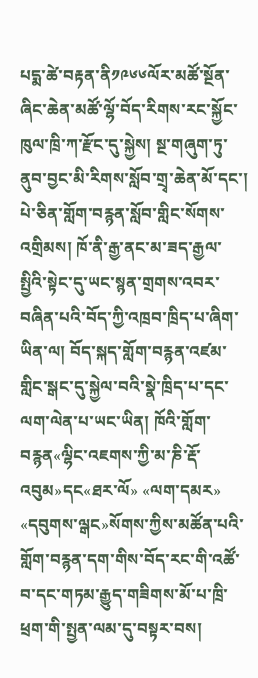པདྨ་ཚེ་བརྟན་ནི༡༩༦༦ལོར་མཚོ་སྔོན་ཞིང་ཆེན་མཚོ་ལྷོ་བོད་རིགས་རང་སྐྱོང་ཁུལ་ཁྲི་ཀ་རྫོང་དུ་སྐྱེས། སྔ་གཞུག་ཏུ་ནུབ་བྱང་མི་རིགས་སློབ་གྲྭ་ཆེན་མོ་དང་། པེ་ཅིན་གློག་བརྙན་སློབ་གླིང་སོགས་འགྲིམས། ཁོ་ནི་རྒྱ་ནང་མ་ཟད་རྒྱལ་སྤྱིའི་སྟེང་དུ་ཡང་སྙན་གྲགས་འབར་བཞིན་པའི་བོད་ཀྱི་འཁྲབ་ཁྲིད་པ་ཞིག་ཡིན་ལ། བོད་སྐད་གློག་བརྙན་འཛམ་གླིང་སྒང་དུ་སྐྱེལ་བའི་སྣེ་ཁྲིད་པ་དང་ལག་ལེན་པ་ཡང་ཡིན། ཁོའི་གློག་བརྙན«ལྷིང་འཇགས་ཀྱི་མ་ཎི་རྡོ་འབུམ»དང«ཐར་ལོ» «ལག་དམར» «དབུགས་ལྒང»སོགས་ཀྱིས་མཚོན་པའི་གློག་བརྙན་དག་གིས་བོད་རང་གི་འཚོ་བ་དང་གཏམ་རྒྱུད་གཟིགས་མོ་པ་ཁྲི་ཕྲག་གི་སྤྱན་ལམ་དུ་བསྟར་བས།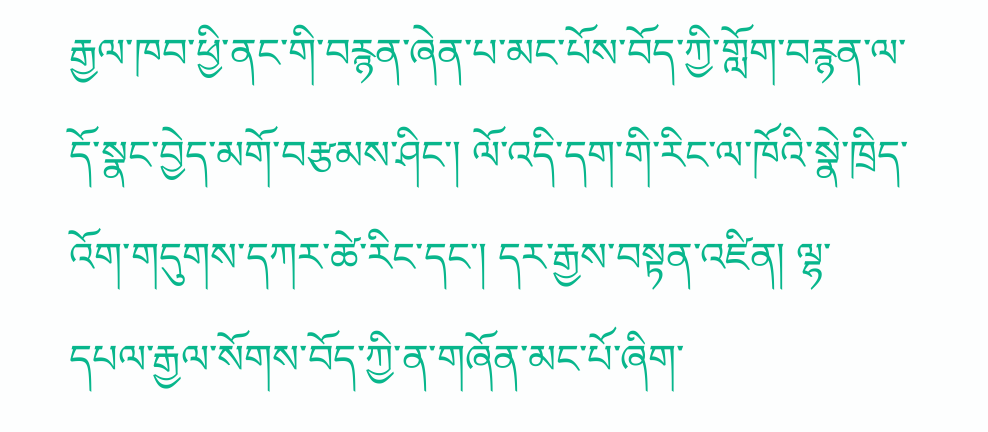རྒྱལ་ཁབ་ཕྱི་ནང་གི་བརྙན་ཞེན་པ་མང་པོས་བོད་ཀྱི་གློག་བརྙན་ལ་དོ་སྣང་བྱེད་མགོ་བརྩམས་ཤིང་། ལོ་འདི་དག་གི་རིང་ལ་ཁོའི་སྣེ་ཁྲིད་འོག་གདུགས་དཀར་ཚེ་རིང་དང་། དར་རྒྱས་བསྟན་འཛིན། ལྷ་དཔལ་རྒྱལ་སོགས་བོད་ཀྱི་ན་གཞོན་མང་པོ་ཞིག་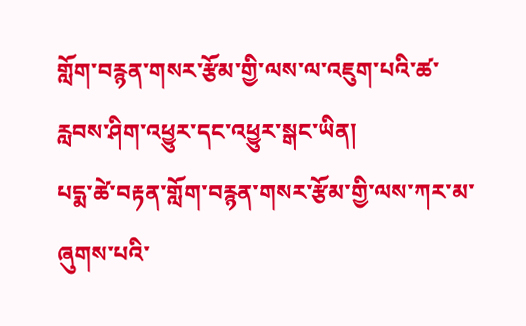གློག་བརྙན་གསར་རྩོམ་གྱི་ལས་ལ་འཇུག་པའི་ཚ་རླབས་ཤིག་འཕྱུར་དང་འཕྱུར་སྒང་ཡིན།
པདྨ་ཚེ་བརྟན་གློག་བརྙན་གསར་རྩོམ་གྱི་ལས་ཀར་མ་ཞུགས་པའི་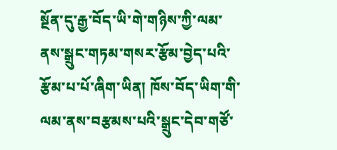སྔོན་དུ་རྒྱ་བོད་ཡི་གེ་གཉིས་ཀྱི་ལམ་ནས་སྒྲུང་གཏམ་གསར་རྩོམ་བྱེད་པའི་རྩོམ་པ་པོ་ཞིག་ཡིན། ཁོས་བོད་ཡིག་གི་ལམ་ནས་བརྩམས་པའི་སྒྲུང་དེབ་གཙོ་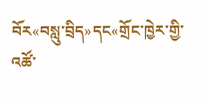བོར«བསླུ་བྲིད»དང«གྲོང་ཁྱེར་གྱི་འཚོ་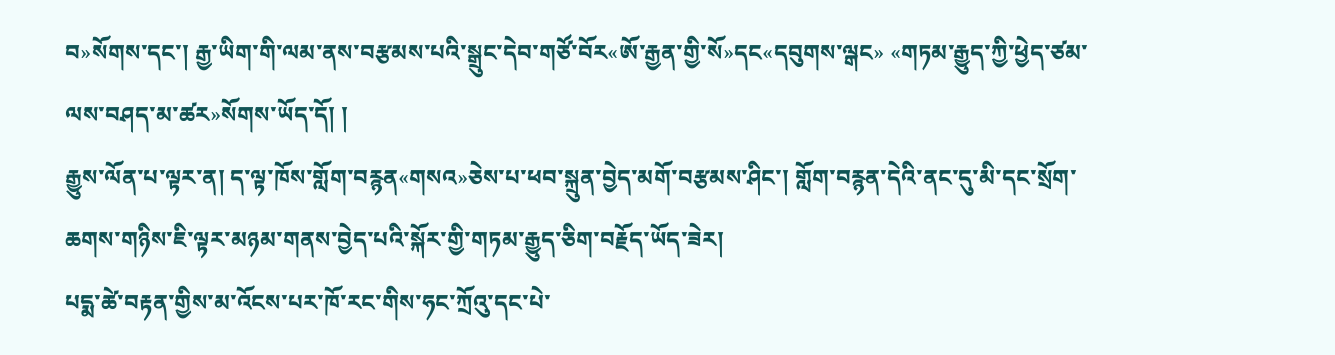བ»སོགས་དང་། རྒྱ་ཡིག་གི་ལམ་ནས་བརྩམས་པའི་སྒྲུང་དེབ་གཙོ་བོར«ཨོ་རྒྱན་གྱི་སོ»དང«དབུགས་ལྒང» «གཏམ་རྒྱུད་ཀྱི་ཕྱེད་ཙམ་ལས་བཤད་མ་ཚར»སོགས་ཡོད་དོ། །
རྒྱུས་ལོན་པ་ལྟར་ན། ད་ལྟ་ཁོས་གློག་བརྙན«གསའ»ཅེས་པ་ཕབ་སྐྲུན་བྱེད་མགོ་བརྩམས་ཤིང་། གློག་བརྙན་དེའི་ནང་དུ་མི་དང་སྲོག་ཆགས་གཉིས་ཇི་ལྟར་མཉམ་གནས་བྱེད་པའི་སྐོར་གྱི་གཏམ་རྒྱུད་ཅིག་བརྗོད་ཡོད་ཟེར།
པདྨ་ཚེ་བརྟན་གྱིས་མ་འོངས་པར་ཁོ་རང་གིས་ཧང་ཀྲོའུ་དང་པེ་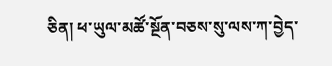ཅིན། ཕ་ཡུལ་མཚོ་སྔོན་བཅས་སུ་ལས་ཀ་བྱེད་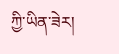ཀྱི་ཡིན་ཟེར།